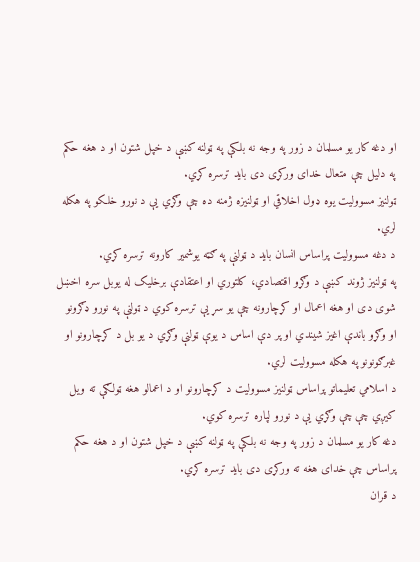او دغه کار یو مسلمان د زور په وجه نه بلکې په ټولنه کښې د خپل شتون او د هغه حکم په دلیل چې متعال خدای ورکړی دی باید ترسره کړي.
ټولنیز مسوولیت یوه ډول اخلاقي او ټولنیزه ژمنه ده چې وګړي یې د نورو خلکو په هکله لري.
د دغه مسوولیت پراساس انسان باید د ټولنې په ګټه یوشمیر کارونه ترسره کړي.
په ټولنیز ژوند کښې د وګړو اقتصادي، کلتوري او اعتقادې برخلیک له یوبل سره اخښل شوی دی او هغه اعمال او کړچارونه چې یو سړ یې ترسره کوي د ټولنې په نورو ډګرونو او وګړو باندې اغیز شیندي او پر دې اساس د یوې ټولنې وګړي د یو بل د کړچارونو او غبرګونونو په هکله مسوولیت لري.
د اسلامي تعلیماتو پراساس ټولنیز مسوولیت د کړچارونو او د اعمالو هغه ټولګې ته ویل کیږي چې چې وګړي یې د نورو لپاره ترسره کوي.
دغه کار یو مسلمان د زور په وجه نه بلکې په ټولنه کښې د خپل شتون او د هغه حکم پراساس چې خدای هغه ته ورکړی دی باید ترسره کړي.
د قران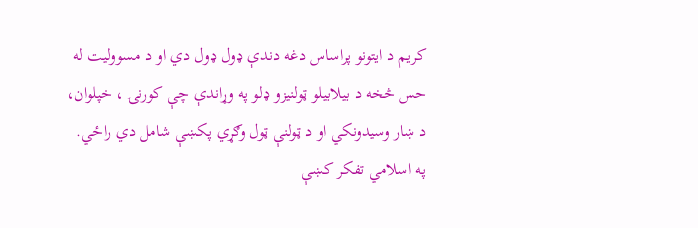کریم د ایتونو پراساس دغه دندې ډول ډول دي او د مسوولیت له حس څخه د بیلابیلو ټولنیزو ډلو په وړاندې چې کورنۍ ، خپلوان، د ښار وسیدونکي او د ټولنې ټول وګړي پکښې شامل دي راځي.
په اسلامي تفکر کښې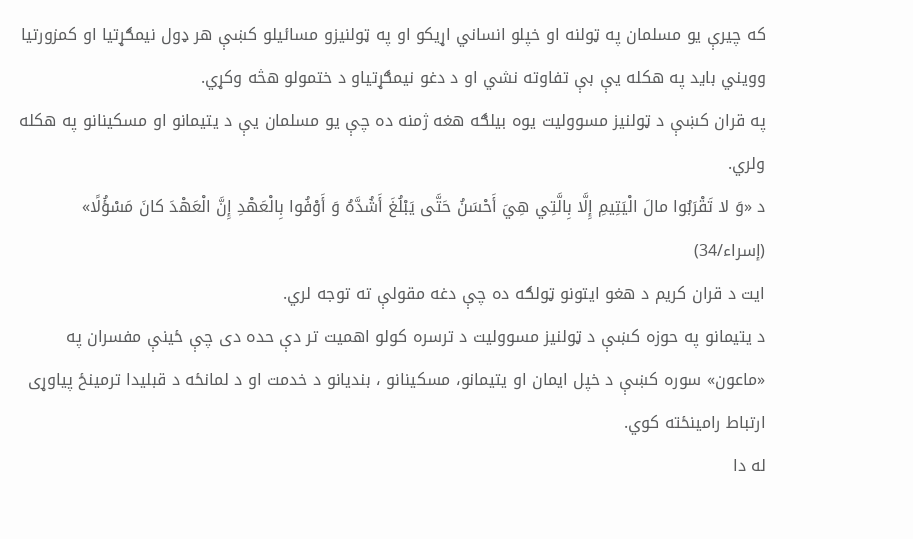که چیرې یو مسلمان په ټولنه او خپلو انساني اړیکو او په ټولنیزو مسائیلو کښې هر ډول نیمګړتیا او کمزورتیا وویني باید په هکله یې بې تفاوته نشي او د دغو نیمګړتیاو د ختمولو هڅه وکړي.
په قران کښې د ټولنیز مسوولیت یوه بیلګه هغه ژمنه ده چې یو مسلمان یې د یتیمانو او مسکینانو په هکله ولري.
د «وَ لا تَقْرَبُوا مالَ الْيَتِيمِ إِلَّا بِالَّتِي هِيَ أَحْسَنُ حَتَّى يَبْلُغَ أَشُدَّهُ وَ أَوْفُوا بِالْعَهْدِ إِنَّ الْعَهْدَ كانَ مَسْؤُلًا» (إسراء/34)
ایت د قران کریم د هغو ایتونو ټولګه ده چې دغه مقولې ته توجه لري.
د یتیمانو په حوزه کښې د ټولنیز مسوولیت د ترسره کولو اهمیت تر دې حده دی چې ځینې مفسران په «ماعون» سوره کښې د خپل ایمان او یتیمانو، مسکینانو ، بندیانو د خدمت او د لمانځه د قبلیدا ترمینځ پیاوړی ارتباط رامینځته کوي.
له دا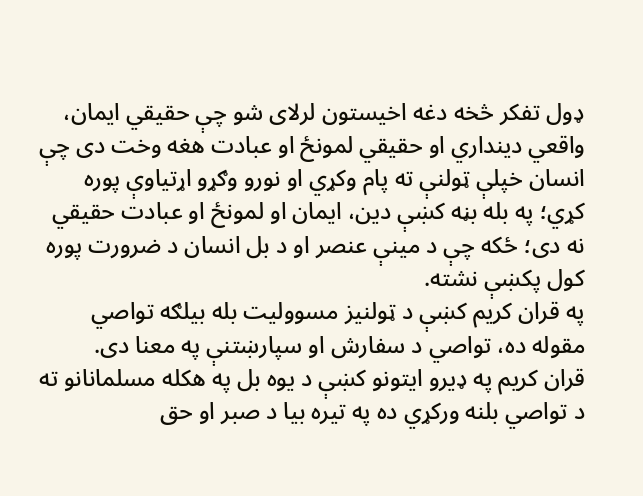ډول تفکر څخه دغه اخیستون لرلای شو چې حقیقي ایمان، واقعي دینداري او حقیقي لمونځ او عبادت هغه وخت دی چې انسان خپلې ټولنې ته پام وکړي او نورو وګړو اړتیاوې پوره کړي؛ په بله بڼه کښې دین، ایمان او لمونځ او عبادت حقیقي نه دی؛ ځکه چې د مینې عنصر او د بل انسان د ضرورت پوره کول پکښې نشته.
په قران کریم کښې د ټولنیز مسوولیت بله بیلګه تواصي مقوله ده، تواصي د سفارش او سپارښتنې په معنا دی.
قران کریم په ډیرو ایتونو کښې د یوه بل په هکله مسلمانانو ته د تواصي بلنه ورکړي ده په تیره بیا د صبر او حق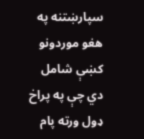سپارښتنه په هغو موردونو کښې شامل دي چې په پراخ ډول ورته پام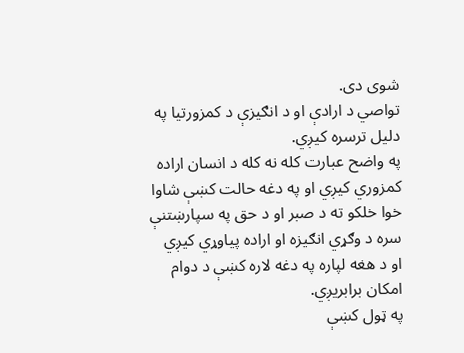شوی دی.
تواصي د ارادې او د انګیزې د کمزورتیا په دلیل ترسره کیږي.
په واضح عبارت کله نه کله د انسان اراده کمزوري کیږي او په دغه حالت کښې شاوا خوا خلکو ته د صبر او د حق په سپارښتنې سره د وګړي انګیزه او اراده پیاوړي کيږي او د هغه لپاره په دغه لاره کښې د دوام امکان برابریږي.
په ټول کښې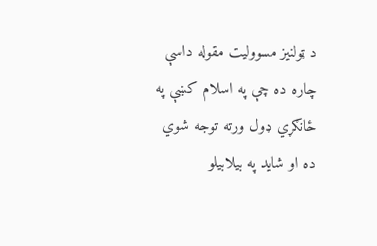د ټولنیز مسوولیت مقوله داسې چاره ده چې په اسلام کښې په ځانګړي ډول ورته توجه شوي ده او شاید په بیلابیلو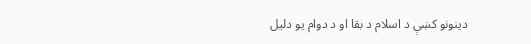دینونو کښې د اسلام د بقا او د دوام یو دلیل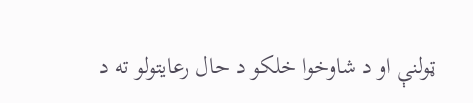ټولنې او د شاوخوا خلکو د حال رعایتولو ته د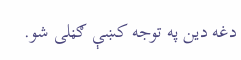دغه دین په توجه کښې ګڼلی شو.